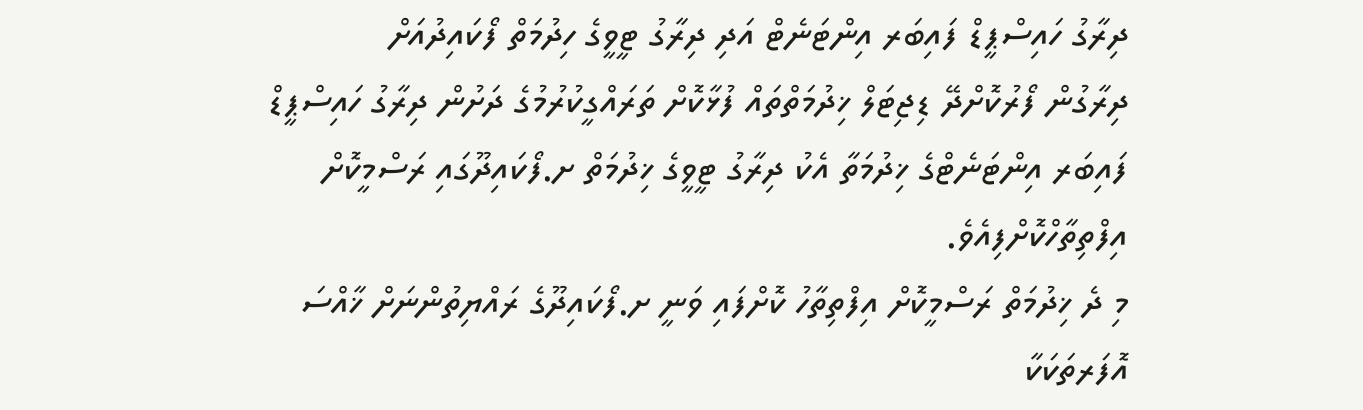ދިރާގު ހައިސްޕީޑް ފައިބަރ އިންޓަނެޓް އަދި ދިރާގު ޓީވީގެ ހިދުމަތް ފޯކައިދުއަށް
ދިރާގުން ފޯރުކޮށްދޭ ޑިޖިޓަލް ޚިދުމަތްތައް ފުޅާކޮށް ތަރައްގީކުރުމުގެ ދަށުން ދިރާގު ހައިސްޕީޑް ފައިބަރ އިންޓަނެޓްގެ ޚިދުމަތާ އެކު ދިރާގު ޓީވީގެ ޚިދުމަތް ށ.ފޯކައިދޫގައި ރަސްމީކޮށް އިފްތިތާހްކޮށްފިއެވެ.
މި ދެ ޚިދުމަތް ރަސްމީކޮށް އިފްތިތާހު ކޮށްފައި ވަނީ ށ.ފޯކައިދޫގެ ރައްޔިތުންނަށް ޚާއްސަ އޮފަރތަކަކާ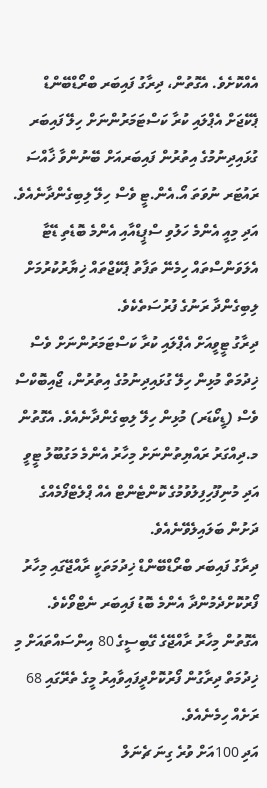އެއްކޮށެވެ. އެގޮތުން، ދިރާގު ފައިބަރ ބްރޯޑްބޭންޑް ޕެކޭޖަށް އެޕްލައި ކުރާ ކަސްޓަމަރުންނަށް ހިލޭ ފައިބަރ ގުޅައިދިނުމުގެ އިތުރުން ފައިބަރއަށް ބޭނުންވާ ޚާއްސަ ރައުޓަރ ނުވަތަ އޯ.އެން.ޓީ ވެސް ހިލޭ ލިބިގެންދާނެއެވެ. އަދި މިއީ އެންމެ ހަލުވި ސްޕީޑްއާއި އެންމެ ބޮޑެތި ޑޭޓާ އެލަވަންސްތައް ހިމެނޭ ތަފާތު ޕެކޭޖްތައް ޚިޔާރުކުރުމަށް ލިބިގެންދާ ރަނުގެ ފުރުސަތެކެވެ.
ދިރާގު ޓީވީއަށް އެޕްލައި ކުރާ ކަސްޓަމަރުންނަށް ވެސް ޚިދުމަތް މުޅިން ހިލޭ ގުޅައިދިނުމުގެ އިތުރުން، ޖޯއިބޮކްސް ވެސް (ޑީކޯޑަރ) މުޅިން ހިލޭ ލިބިގެންދާނެއެވެ. އެގޮތުން މ.ދިއްގަރު ރައްޔިތުންނަށް މިހާރު އެންމެ މަގުބޫލު ޓީވީ އަދި މުނިފޫހިފިލުވުމުގެ ކޮންޓެންޓް އެއް ޕްލެޓްފޯމެއްގެ ދަށުން ބަލައިލެވޭނެއެވެ.
ދިރާގު ފައިބަރ ބްރޯޑްބޭންޑް ޚިދުމަތަކީ ރާއްޖޭގައި މިހާރު ފޯރުކޮށްދެމުންދާ އެންމެ ބޮޑު ފައިބަރ ނެޓްވޯކެވެ. އެގޮތުން މިހާރު ރާއްޖޭގެ ގޭބިސީގެ 80 އިންސައްތައަށް މި ޚިދުމަތް ދިރާގުން ފޯރުކޮށްދީފައިވާއިރު މީގެ ތެރޭގައި 68 ރަށެއް ހިމެނެއެވެ.
އަދި 100އަށް ވުރެ ގިނަ ޗެނަލް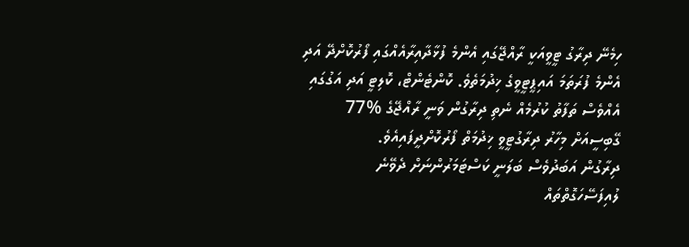ހިމެނޭ ދިރާގު ޓީވީއަކީ ރާއްޖޭގައި އެންމެ ފުޅާދާއިރާއެއްގައި ފޯރުކޮށްދޭ އަދި އެންމެ ފުރަތަމަ އައިޕީޓީވީގެ ޚިދުމަތެވެ. ކޮންޓެންޓް، ކޮލިޓީ އަދި އަގުގައި އެއްވެސް ތަފާތު ކުރުމެއް ނެތި ދިރާގުން ވަނީ ރާއްޖޭގެ %77 ގޭބިސީއަށް މިހާރު ދިރާގުޓީވީ ޚިދުމަތް ފޯރުކޮށްދީފައިއެވެ.
ދިރާގުން އަބަދުވެސް ބަލަނީ ކަސްޓަމަރުންނަށް ދެވޭނެ ލުއިފަސޭހަގޮތްތައް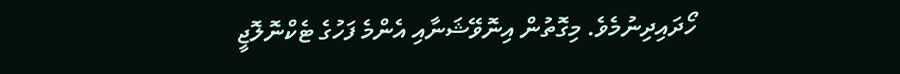ހޯދައިދިނުމެވެ. މިގޮތުން އިނޮވޭޝަނާއި އެންމެ ފަހުގެ ޓެކްނޮލޮޖީ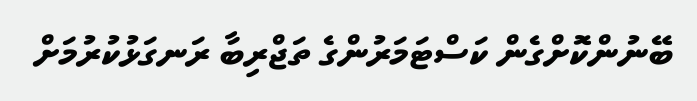ބޭނުންކޮށްގެން ކަސްޓަމަރުންގެ ތަޖްރިބާ ރަނގަޅުކުރުމަށް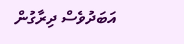އަބަދުވެސް ދިރާގުން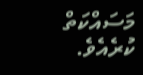މަސައްކަތް ކުރެއެވެ.